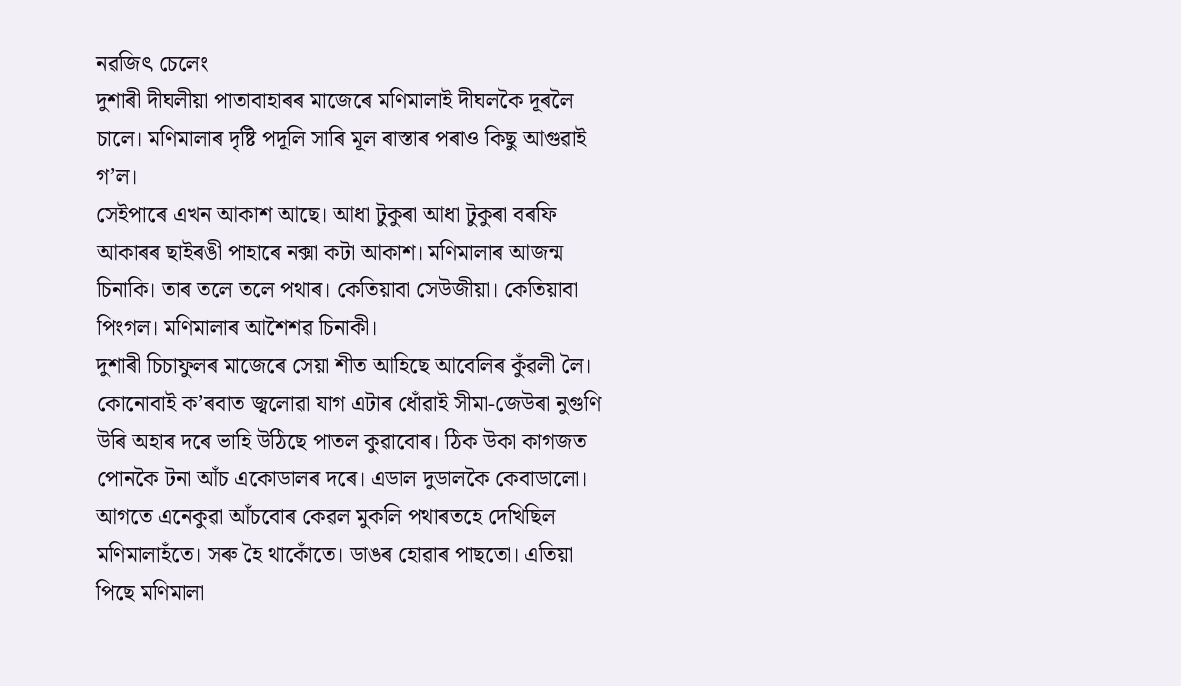নৱজিৎ চেলেং
দুশাৰী দীঘলীয়া পাতাবাহাৰৰ মাজেৰে মণিমালাই দীঘলকৈ দূৰলৈ চালে। মণিমালাৰ দৃষ্টি পদূলি সাৰি মূল ৰাস্তাৰ পৰাও কিছু আগুৱাই গ’ল।
সেইপাৰে এখন আকাশ আছে। আধা টুকুৰা আধা টুকুৰা বৰফি আকাৰৰ ছাইৰঙী পাহাৰে নক্সা কটা আকাশ। মণিমালাৰ আজন্ম চিনাকি। তাৰ তলে তলে পথাৰ। কেতিয়াবা সেউজীয়া। কেতিয়াবা পিংগল। মণিমালাৰ আশৈশৱ চিনাকী।
দুশাৰী চিচাফুলৰ মাজেৰে সেয়া শীত আহিছে আবেলিৰ কুঁৱলী লৈ। কোনোবাই ক’ৰবাত জ্বলোৱা যাগ এটাৰ ধোঁৱাই সীমা-জেউৰা নুগুণি উৰি অহাৰ দৰে ভাহি উঠিছে পাতল কুৱাবোৰ। ঠিক উকা কাগজত পোনকৈ টনা আঁচ একোডালৰ দৰে। এডাল দুডালকৈ কেবাডালো। আগতে এনেকুৱা আঁচবোৰ কেৱল মুকলি পথাৰতহে দেখিছিল মণিমালাহঁতে। সৰু হৈ থাকোঁতে। ডাঙৰ হোৱাৰ পাছতো। এতিয়া পিছে মণিমালা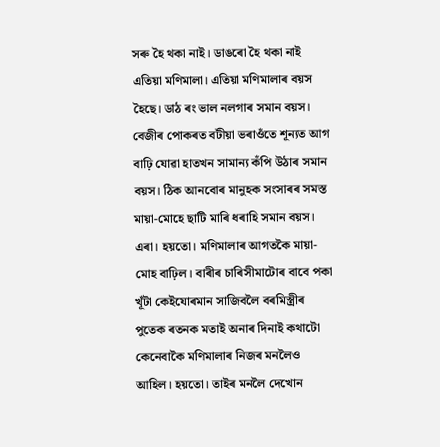সৰু হৈ থকা নাই। ডাঙৰো হৈ থকা নাই এতিয়া মণিমালা। এতিয়া মণিমালাৰ বয়স হৈছে। ডাঠ ৰং ভাল নলগাৰ সমান বয়স। বেজীৰ পোকৰত বটীয়া ভৰাওঁতে শূন্যত আগ বাঢ়ি যোৱা হাতখন সামান্য কঁপি উঠাৰ সমান বয়স। ঠিক আনবোৰ মানুহক সংসাৰৰ সমস্ত মায়া-মোহে ছাটি মাৰি ধৰাহি সমান বয়স।
এৰা। হয়তো। মণিমালাৰ আগতকৈ মায়া-মোহ বাঢ়িল। বাৰীৰ চাৰিসীমাটোৰ বাবে পকা খূঁটা কেইযোৰমান সাজিবলৈ বৰমিস্ত্ৰীৰ পুতেক ৰতনক মতাই অনাৰ দিনাই কথাটো কেনেবাকৈ মণিমালাৰ নিজৰ মনলৈও আহিল। হয়তো। তাইৰ মনলৈ দেখোন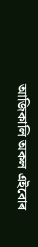আজিকালি অকল এইবোৰ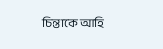চিন্তাকে আহি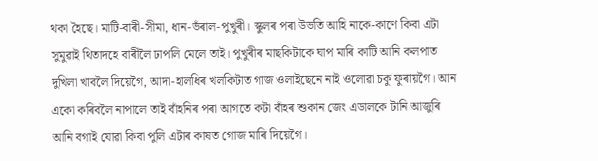থকা হৈছে। মাটি-বাৰী-সীমা, ধান-ভঁৰাল-পুখুৰী। স্কুলৰ পৰা উভতি আহি নাকে-কাণে কিবা এটা সুমুৱাই থিতাদহে বাৰীলৈ ঢাপলি মেলে তাই। পুখুৰীৰ মাছকিটাকে ঘাপ মাৰি কাটি আনি কলপাত দুখিলা খাবলৈ দিয়েগৈ, আদা-হালধিৰ খলকিটাত গাজ ওলাইছেনে নাই ওলোৱা চকু ফুৰায়গৈ। আন একো কৰিবলৈ নাপালে তাই বাঁহনিৰ পৰা আগতে কটা বাঁহৰ শুকান জেং এডালকে টানি আজুৰি আনি বগাই যোৱা কিবা পুলি এটাৰ কাষত গোজ মাৰি দিয়েগৈ।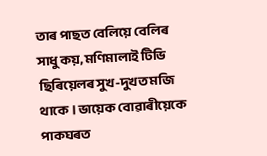তাৰ পাছত বেলিয়ে বেলিৰ সাধু কয়, মণিমালাই টিভি ছিৰিয়েলৰ সুখ-দুখত মজি থাকে। ভায়েক বোৱাৰীয়েকে পাকঘৰত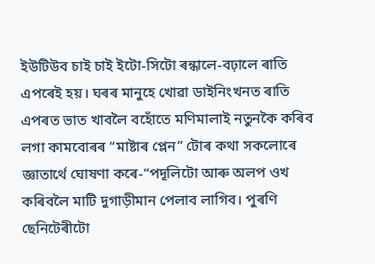ইউটিউব চাই চাই ইটো-সিটো ৰন্ধালে-বঢ়ালে ৰাতি এপৰেই হয়। ঘৰৰ মানুহে খোৱা ডাইনিংখনত ৰাতি এপৰত ভাত খাবলৈ বহোঁতে মণিমালাই নতুনকৈ কৰিব লগা কামবোৰৰ “মাষ্টাৰ প্লেন” টোৰ কথা সকলোৰে জ্ঞাতাৰ্থে ঘোষণা কৰে-“পদূলিটো আৰু অলপ ওখ কৰিবলৈ মাটি দুগাড়ীমান পেলাব লাগিব। পুৰণি ছেনিটেৰীটো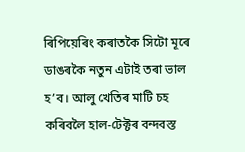ৰিপিয়েৰিং কৰাতকৈ সিটো মূৰে ডাঙৰকৈ নতুন এটাই তৰা ভাল হ’ব। আলু খেতিৰ মাটি চহ কৰিবলৈ হাল-টেক্টৰ বন্দবস্ত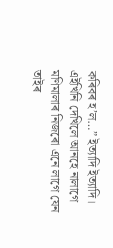কৰিবৰ হ’ল…” ইত্যাদি ইত্যাদি।
এইখিনি দেখিলে আনহে নালাগে মণিমালাৰ নিজৰো এনে লাগে যেন তাইৰ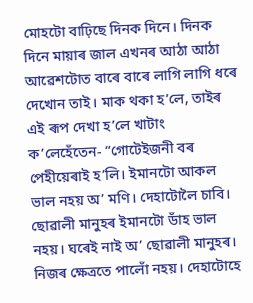মোহটো বাঢ়িছে দিনক দিনে। দিনক দিনে মায়াৰ জাল এখনৰ আঠা আঠা আৱেশটোত বাৰে বাৰে লাগি লাগি ধৰে দেখোন তাই। মাক থকা হ’লে, তাইৰ এই ৰূপ দেখা হ’লে খাটাং ক’লেহেঁতেন- “গোটেইজনী বৰ পেহীয়েৰাই হ’লি। ইমানটো আকল ভাল নহয় অ’ মণি। দেহাটোলৈ চাবি। ছোৱালী মানুহৰ ইমানটো ডাঁহ ভাল নহয়। ঘৰেই নাই অ’ ছোৱালী মানুহৰ। নিজৰ ক্ষেত্ৰতে পালোঁ নহয়। দেহাটোহে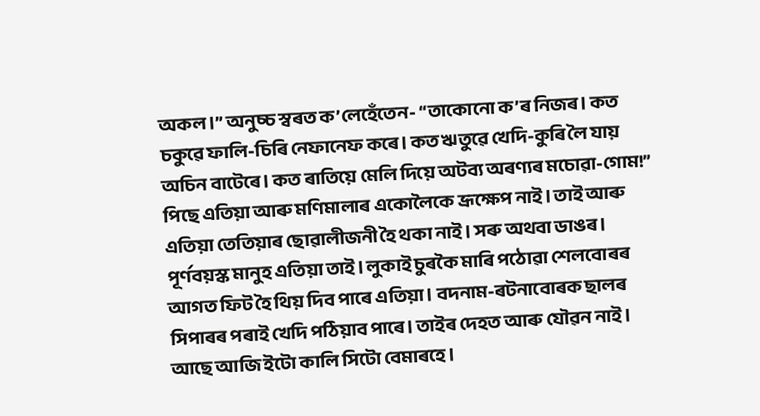অকল।” অনুচ্চ স্বৰত ক’লেহেঁতেন- “তাকোনো ক’ৰ নিজৰ। কত চকুৱে ফালি-চিৰি নেফানেফ কৰে। কত ঋতুৱে খেদি-কুৰি লৈ যায় অচিন বাটেৰে। কত ৰাতিয়ে মেলি দিয়ে অটব্য অৰণ্যৰ মচোৱা-গোম!”
পিছে এতিয়া আৰু মণিমালাৰ একোলৈকে ভ্ৰূক্ষেপ নাই। তাই আৰু এতিয়া তেতিয়াৰ ছোৱালীজনী হৈ থকা নাই। সৰু অথবা ডাঙৰ। পূৰ্ণবয়স্ক মানুহ এতিয়া তাই। লুকাই চুৰকৈ মাৰি পঠোৱা শেলবোৰৰ আগত ফিট হৈ থিয় দিব পাৰে এতিয়া। বদনাম-ৰটনাবোৰক ছালৰ সিপাৰৰ পৰাই খেদি পঠিয়াব পাৰে। তাইৰ দেহত আৰু যৌৱন নাই। আছে আজি ইটো কালি সিটো বেমাৰহে।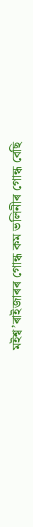মইশ্ব’ৰাইজাৰৰ গোন্ধ কম ভলিনীৰ গোন্ধ বেছি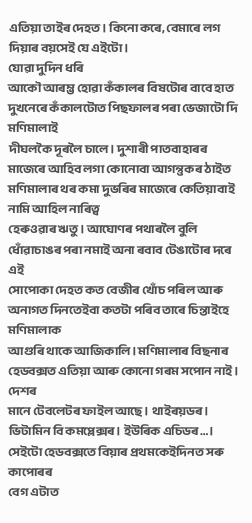এতিয়া তাইৰ দেহত। কিনো কৰে, বেমাৰে লগ দিয়াৰ বয়সেই যে এইটো।
যোৱা দুদিন ধৰি
আকৌ আৰম্ভ হোৱা কঁকালৰ বিষটোৰ বাবে হাত দুখনেৰে কঁকালটোত পিছফালৰ পৰা ভেজাটো দি মণিমালাই
দীঘলকৈ দূৰলৈ চালে। দুশাৰী পাতবাহাৰৰ মাজেৰে আহিব লগা কোনোবা আগন্তুকৰ ঠাইত মণিমালাৰ থৰ কমা দুভৰিৰ মাজেৰে কেতিয়াবাই নামি আহিল নাৰিত্ব
হেৰুওৱাৰ ঋতু। আঘোণৰ পথাৰলৈ বুলি ধোঁৱাচাঙৰ পৰা নমাই অনা ৰবাব টেঙাটোৰ দৰে এই
সোপোকা দেহত কত বেজীৰ খোঁচ পৰিল আৰু অনাগত দিনতেইবা কতটা পৰিব তাৰে চিন্তাইহে মণিমালাক
আগুৰি থাকে আজিকালি। মণিমালাৰ বিছনাৰ হেডবক্সত এতিয়া আৰু কোনো গৰম সপোন নাই। দেশৰ
মানে টেবলেটৰ ফাইল আছে। থাইৰয়ডৰ। ভিটামিন বি কমপ্লেক্সৰ। ইউৰিক এচিডৰ…। সেইটো হেডবক্সতে বিয়াৰ প্ৰথমকেইদিনত সৰু কাপোৰৰ
বেগ এটাত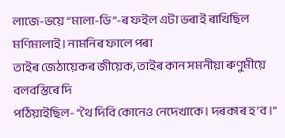লাজে-ভয়ে “মালা-ডি”-ৰ ফইল এটা ভৰাই ৰাখিছিল মণিমালাই। নামনিৰ ফালে পৰা
তাইৰ জেঠায়েকৰ জীয়েক, তাইৰ কান সমনীয়া ৰুণুমীয়ে বলবস্তিৰে দি
পঠিয়াইছিল- “থৈ দিবি কোনেও নেদেখাকে। দৰকাৰ হ’ব।”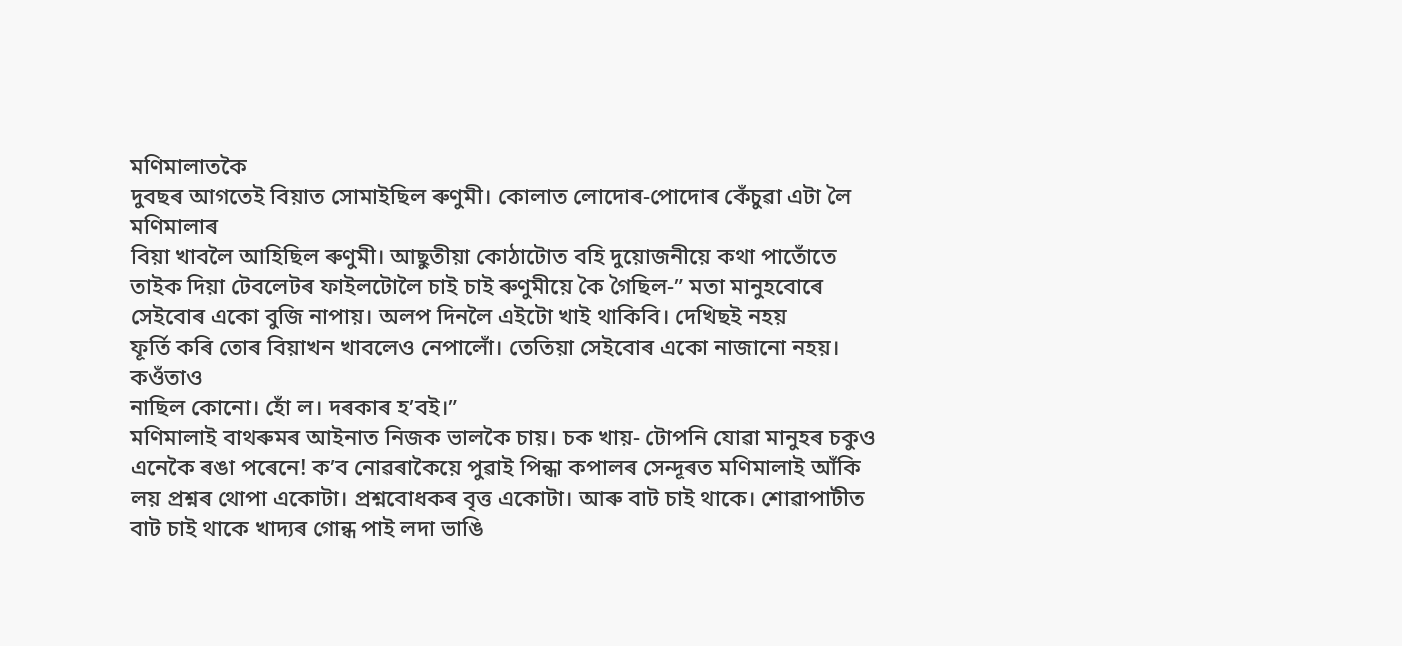মণিমালাতকৈ
দুবছৰ আগতেই বিয়াত সোমাইছিল ৰুণুমী। কোলাত লোদোৰ-পোদোৰ কেঁচুৱা এটা লৈ মণিমালাৰ
বিয়া খাবলৈ আহিছিল ৰুণুমী। আছুতীয়া কোঠাটোত বহি দুয়োজনীয়ে কথা পাতোঁতে তাইক দিয়া টেবলেটৰ ফাইলটোলৈ চাই চাই ৰুণুমীয়ে কৈ গৈছিল-” মতা মানুহবোৰে সেইবোৰ একো বুজি নাপায়। অলপ দিনলৈ এইটো খাই থাকিবি। দেখিছই নহয়
ফূৰ্তি কৰি তোৰ বিয়াখন খাবলেও নেপালোঁ। তেতিয়া সেইবোৰ একো নাজানো নহয়। কওঁতাও
নাছিল কোনো। হোঁ ল। দৰকাৰ হ’বই।”
মণিমালাই বাথৰুমৰ আইনাত নিজক ভালকৈ চায়। চক খায়- টোপনি যোৱা মানুহৰ চকুও এনেকৈ ৰঙা পৰেনে! ক’ব নোৱৰাকৈয়ে পুৱাই পিন্ধা কপালৰ সেন্দূৰত মণিমালাই আঁকি লয় প্ৰশ্নৰ থোপা একোটা। প্ৰশ্নবোধকৰ বৃত্ত একোটা। আৰু বাট চাই থাকে। শোৱাপাটীত বাট চাই থাকে খাদ্যৰ গোন্ধ পাই লদা ভাঙি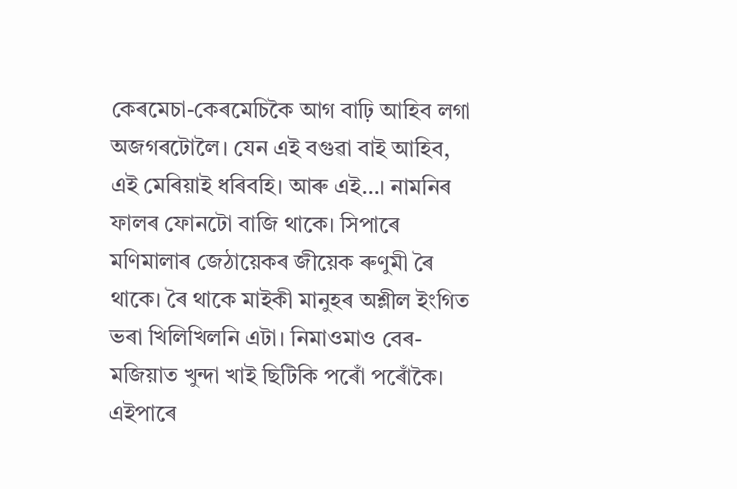কেৰমেচা-কেৰমেচিকৈ আগ বাঢ়ি আহিব লগা অজগৰটোলৈ। যেন এই বগুৱা বাই আহিব, এই মেৰিয়াই ধৰিবহি। আৰু এই…। নামনিৰ ফালৰ ফোনটো বাজি থাকে। সিপাৰে মণিমালাৰ জেঠায়েকৰ জীয়েক ৰুণুমী ৰৈ থাকে। ৰৈ থাকে মাইকী মানুহৰ অশ্লীল ইংগিত ভৰা খিলিখিলনি এটা। নিমাওমাও বেৰ-মজিয়াত খুন্দা খাই ছিটিকি পৰোঁ পৰোঁকৈ। এইপাৰে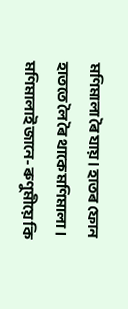মণিমালা ৰৈ যায়। হাতৰ ফোন হাততে লৈ ৰৈ থাকে মণিমালা। মণিমালাই জানে- ৰুণুমীয়ে কি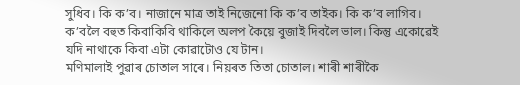সুধিব। কি ক’ব। নাজানে মাত্ৰ তাই নিজেনো কি ক’ব তাইক। কি ক’ব লাগিব। ক’বলৈ বহুত কিবাকিবি থাকিলে অলপ কৈয়ে বুজাই দিবলৈ ভাল। কিন্তু একোৱেই যদি নাথাকে কিবা এটা কোৱাটোও যে টান।
মণিমালাই পুৱাৰ চোতাল সাৰে। নিয়ৰত তিতা চোতাল। শাৰী শাৰীকৈ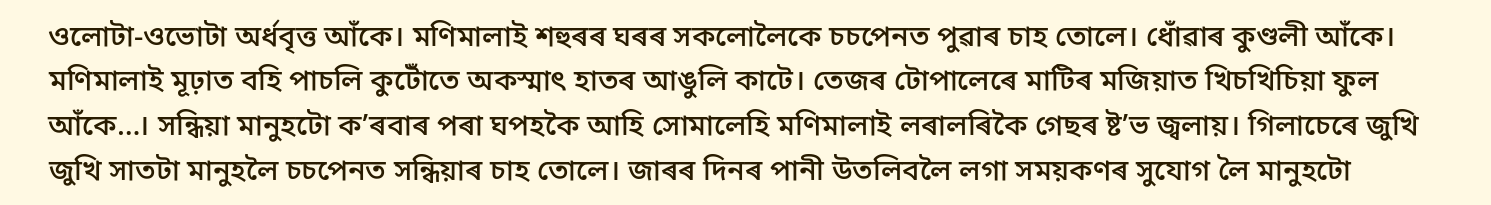ওলোটা-ওভোটা অৰ্ধবৃত্ত আঁকে। মণিমালাই শহুৰৰ ঘৰৰ সকলোলৈকে চচপেনত পুৱাৰ চাহ তোলে। ধোঁৱাৰ কুণ্ডলী আঁকে। মণিমালাই মূঢ়াত বহি পাচলি কুটোঁতে অকস্মাৎ হাতৰ আঙুলি কাটে। তেজৰ টোপালেৰে মাটিৰ মজিয়াত খিচখিচিয়া ফুল আঁকে…। সন্ধিয়া মানুহটো ক’ৰবাৰ পৰা ঘপহকৈ আহি সোমালেহি মণিমালাই লৰালৰিকৈ গেছৰ ষ্ট’ভ জ্বলায়। গিলাচেৰে জুখি জুখি সাতটা মানুহলৈ চচপেনত সন্ধিয়াৰ চাহ তোলে। জাৰৰ দিনৰ পানী উতলিবলৈ লগা সময়কণৰ সুযোগ লৈ মানুহটো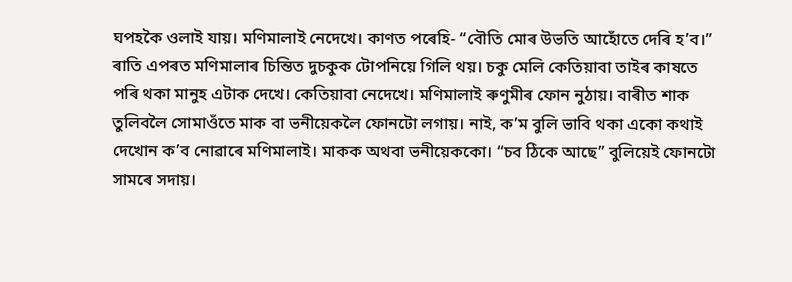ঘপহকৈ ওলাই যায়। মণিমালাই নেদেখে। কাণত পৰেহি- “বৌতি মোৰ উভতি আহোঁতে দেৰি হ’ব।” ৰাতি এপৰত মণিমালাৰ চিন্তিত দুচকুক টোপনিয়ে গিলি থয়। চকু মেলি কেতিয়াবা তাইৰ কাষতে পৰি থকা মানুহ এটাক দেখে। কেতিয়াবা নেদেখে। মণিমালাই ৰুণুমীৰ ফোন নুঠায়। বাৰীত শাক তুলিবলৈ সোমাওঁতে মাক বা ভনীয়েকলৈ ফোনটো লগায়। নাই, ক’ম বুলি ভাবি থকা একো কথাই দেখোন ক’ব নোৱাৰে মণিমালাই। মাকক অথবা ভনীয়েককো। “চব ঠিকে আছে” বুলিয়েই ফোনটো সামৰে সদায়।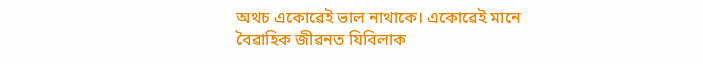অথচ একোৱেই ভাল নাথাকে। একোৱেই মানে বৈৱাহিক জীৱনত যিবিলাক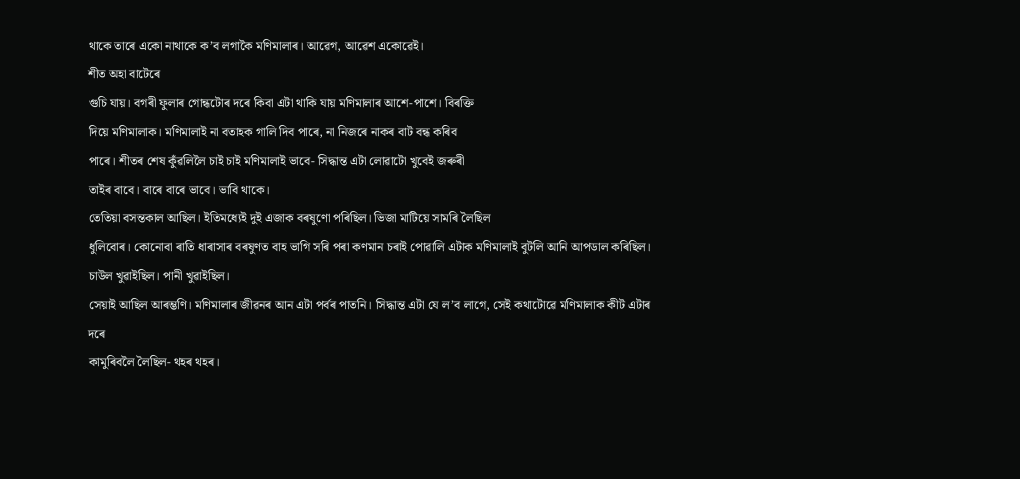থাকে তাৰে একো নাথাকে ক’ব লগাকৈ মণিমালাৰ। আৱেগ, আৱেশ একোৱেই।
শীত অহা বাটেৰে
গুচি যায়। বগৰী ফুলাৰ গোন্ধটোৰ দৰে কিবা এটা থাকি যায় মণিমালাৰ আশে-পাশে। বিৰক্তি
দিয়ে মণিমালাক। মণিমালাই না বতাহক গালি দিব পাৰে, না নিজৰে নাকৰ বাট বন্ধ কৰিব
পাৰে। শীতৰ শেষ কুঁৱলিলৈ চাই চাই মণিমালাই ভাবে- সিদ্ধান্ত এটা লোৱাটো খুবেই জৰুৰী
তাইৰ বাবে। বাৰে বাৰে ভাবে। ভাবি থাকে।
তেতিয়া বসন্তকাল আছিল। ইতিমধ্যেই দুই এজাক বৰষুণো পৰিছিল। ভিজা মাটিয়ে সামৰি লৈছিল
ধুলিবোৰ। কোনোবা ৰাতি ধাৰাসাৰ বৰষুণত বাহ ভাগি সৰি পৰা কণমান চৰাই পোৱালি এটাক মণিমালাই বুটলি আনি আপডাল কৰিছিল। চাউল খুৱাইছিল। পানী খুৱাইছিল।
সেয়াই আছিল আৰম্ভণি। মণিমালাৰ জীৱনৰ আন এটা পৰ্বৰ পাতনি। সিদ্ধান্ত এটা যে ল’ব লাগে, সেই কথাটোৱে মণিমালাক কীট এটাৰ দৰে
কামুৰিবলৈ লৈছিল- থহৰ থহৰ।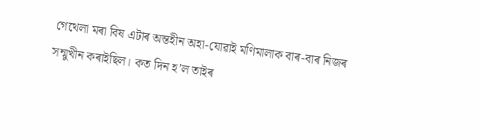গেথেলা মৰা বিষ এটাৰ অন্তহীন অহা-যোৱাই মণিমালাক বাৰ-বাৰ নিজৰ সন্মুখীন কৰাইছিল। কত দিন হ’ল তাইৰ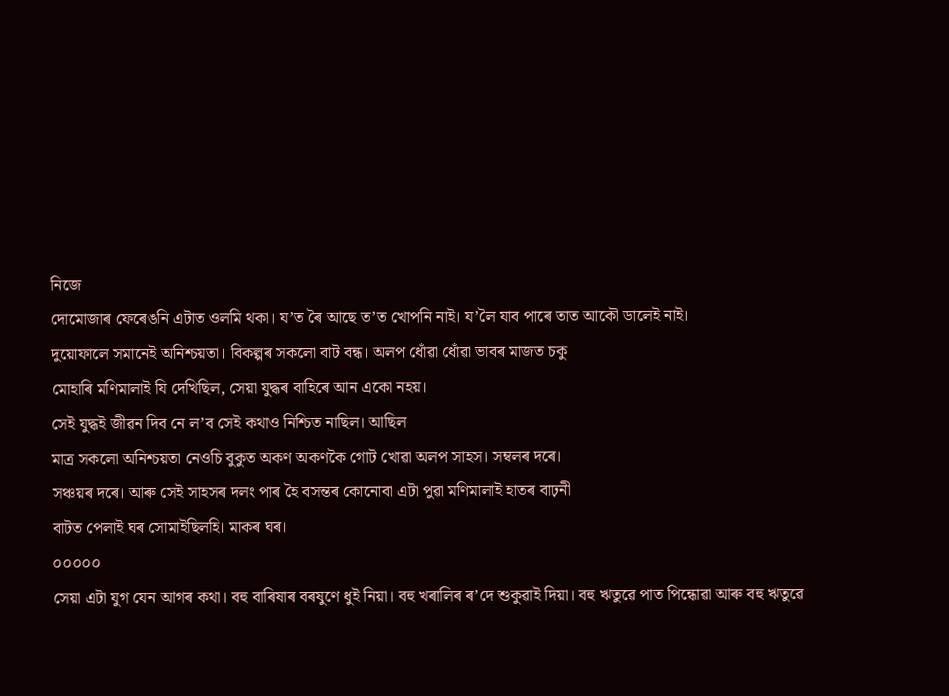নিজে
দোমোজাৰ ফেৰেঙনি এটাত ওলমি থকা। য’ত ৰৈ আছে ত’ত খোপনি নাই। য’লৈ যাব পাৰে তাত আকৌ ডালেই নাই।
দুয়োফালে সমানেই অনিশ্চয়তা। বিকল্পৰ সকলো বাট বন্ধ। অলপ ধোঁৱা ধোঁৱা ভাবৰ মাজত চকু
মোহাৰি মণিমালাই যি দেখিছিল, সেয়া যুদ্ধৰ বাহিৰে আন একো নহয়।
সেই যুদ্ধই জীৱন দিব নে ল’ব সেই কথাও নিশ্চিত নাছিল। আছিল
মাত্ৰ সকলো অনিশ্চয়তা নেওচি বুকুত অকণ অকণকৈ গোট খোৱা অলপ সাহস। সম্বলৰ দৰে।
সঞ্চয়ৰ দৰে। আৰু সেই সাহসৰ দলং পাৰ হৈ বসন্তৰ কোনোবা এটা পুৱা মণিমালাই হাতৰ বাঢ়নী
বাটত পেলাই ঘৰ সোমাইছিলহি। মাকৰ ঘৰ।
০০০০০
সেয়া এটা যুগ যেন আগৰ কথা। বহু বাৰিষাৰ বৰষুণে ধুই নিয়া। বহু খৰালিৰ ৰ’দে শুকুৱাই দিয়া। বহু ঋতুৱে পাত পিন্ধোৱা আৰু বহু ঋতুৱে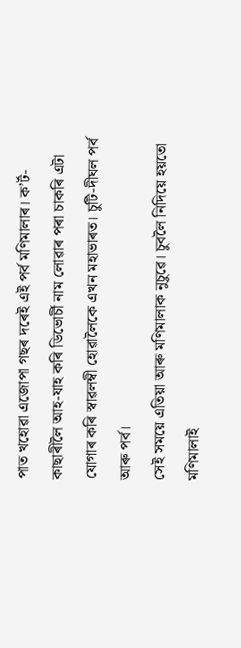পাত খহোৱা এজোপা গছৰ দৰেই এই পৰ্ব মণিমালাৰ। ক’ৰ্ট-কাছাৰীলৈ আহ-যাহ কৰি ডিভোৰ্চী নাম লোৱাৰ পৰা চাকৰি এটা যোগাৰ কৰি স্বাৱলম্বী হোৱালৈকে এখন মহাভাৰত। চুটি-দীঘল পৰ্ব আৰু পৰ্ব।
সেই সময়ে এতিয়া আৰু মণিমালাক নুচুৱে। চুবলৈ নিদিয়ে হয়তো মণিমালাই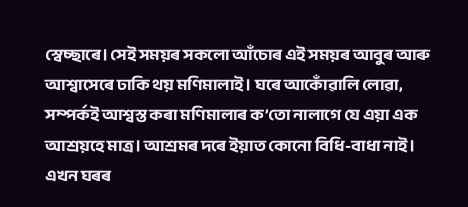স্বেচ্ছাৰে। সেই সময়ৰ সকলো আঁচোৰ এই সময়ৰ আবুৰ আৰু আশ্বাসেৰে ঢাকি থয় মণিমালাই। ঘৰে আকোঁৱালি লোৱা, সম্পৰ্কই আশ্বস্ত কৰা মণিমালাৰ ক’তো নালাগে যে এয়া এক আশ্ৰয়হে মাত্ৰ। আশ্ৰমৰ দৰে ইয়াত কোনো বিধি-বাধা নাই। এখন ঘৰৰ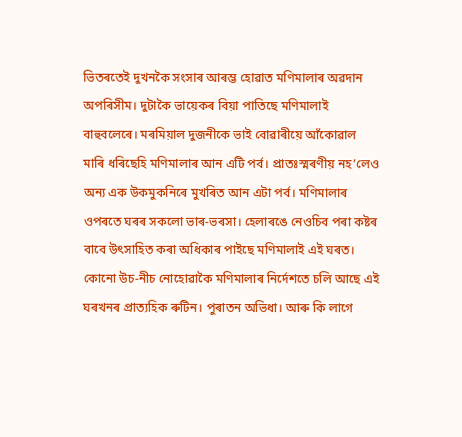ভিতৰতেই দুখনকৈ সংসাৰ আৰম্ভ হোৱাত মণিমালাৰ অৱদান অপৰিসীম। দুটাকৈ ভায়েকৰ বিয়া পাতিছে মণিমালাই বাহুবলেৰে। মৰমিয়াল দুজনীকে ভাই বোৱাৰীয়ে আঁকোৱাল মাৰি ধৰিছেহি মণিমালাৰ আন এটি পৰ্ব। প্ৰাতঃস্মৰণীয় নহ’লেও অন্য এক উকমুকনিৰে মুখৰিত আন এটা পৰ্ব। মণিমালাৰ ওপৰতে ঘৰৰ সকলো ভাৰ-ভৰসা। হেলাৰঙে নেওচিব পৰা কষ্টৰ বাবে উৎসাহিত কৰা অধিকাৰ পাইছে মণিমালাই এই ঘৰত। কোনো উচ-নীচ নোহোৱাকৈ মণিমালাৰ নিৰ্দেশতে চলি আছে এই ঘৰখনৰ প্ৰাত্যহিক ৰুটিন। পুৰাতন অভিধা। আৰু কি লাগে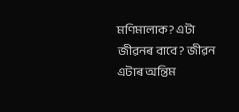মণিমালাক? এটা জীৱনৰ বাবে? জীৱন এটাৰ অন্তিম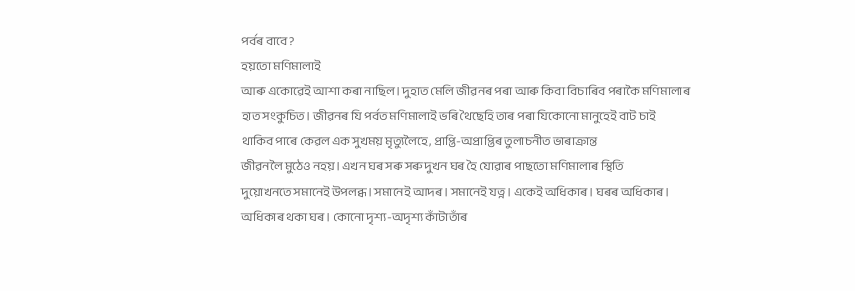পৰ্বৰ বাবে?
হয়তো মণিমালাই
আৰু একোৱেই আশা কৰা নাছিল। দুহাত মেলি জীৱনৰ পৰা আৰু কিবা বিচাৰিব পৰাকৈ মণিমালাৰ
হাত সংকুচিত। জীৱনৰ যি পৰ্বত মণিমালাই ভৰি থৈছেহি তাৰ পৰা যিকোনো মানুহেই বাট চাই
থাকিব পাৰে কেৱল এক সুখময় মৃত্যুলৈহে, প্ৰাপ্তি-অপ্ৰাপ্তিৰ তুলাচনীত ভাৰাক্ৰান্ত
জীৱনলৈ মুঠেও নহয়। এখন ঘৰ সৰু সৰু দুখন ঘৰ হৈ যোৱাৰ পাছতো মণিমালাৰ স্থিতি
দুয়োখনতে সমানেই উপলব্ধ। সমানেই আদৰ। সমানেই যত্ন। একেই অধিকাৰ। ঘৰৰ অধিকাৰ।
অধিকাৰ থকা ঘৰ। কোনো দৃশ্য-অদৃশ্য কাঁটাতাঁৰ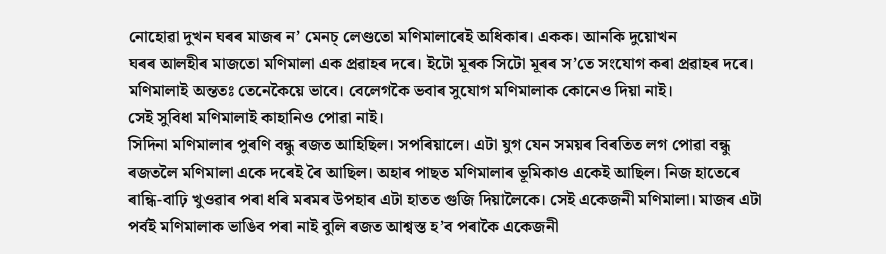নোহোৱা দুখন ঘৰৰ মাজৰ ন’ মেনচ্ লেণ্ডতো মণিমালাৰেই অধিকাৰ। একক। আনকি দুয়োখন
ঘৰৰ আলহীৰ মাজতো মণিমালা এক প্ৰৱাহৰ দৰে। ইটো মূৰক সিটো মূৰৰ স’তে সংযোগ কৰা প্ৰৱাহৰ দৰে। মণিমালাই অন্ততঃ তেনেকৈয়ে ভাবে। বেলেগকৈ ভবাৰ সুযোগ মণিমালাক কোনেও দিয়া নাই।
সেই সুবিধা মণিমালাই কাহানিও পোৱা নাই।
সিদিনা মণিমালাৰ পুৰণি বন্ধু ৰজত আহিছিল। সপৰিয়ালে। এটা যুগ যেন সময়ৰ বিৰতিত লগ পোৱা বন্ধু ৰজতলৈ মণিমালা একে দৰেই ৰৈ আছিল। অহাৰ পাছত মণিমালাৰ ভূমিকাও একেই আছিল। নিজ হাতেৰে ৰান্ধি-বাঢ়ি খুওৱাৰ পৰা ধৰি মৰমৰ উপহাৰ এটা হাতত গুজি দিয়ালৈকে। সেই একেজনী মণিমালা। মাজৰ এটা পৰ্বই মণিমালাক ভাঙিব পৰা নাই বুলি ৰজত আশ্বস্ত হ’ব পৰাকৈ একেজনী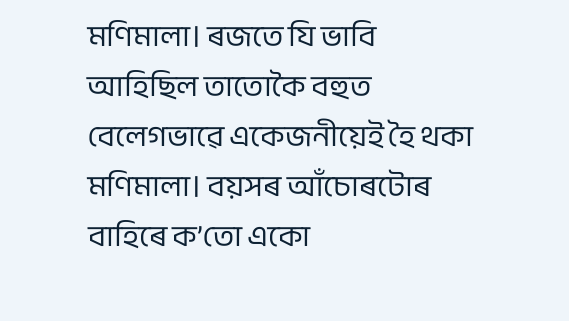মণিমালা। ৰজতে যি ভাবি আহিছিল তাতোকৈ বহুত বেলেগভাৱে একেজনীয়েই হৈ থকা মণিমালা। বয়সৰ আঁচোৰটোৰ বাহিৰে ক’তো একো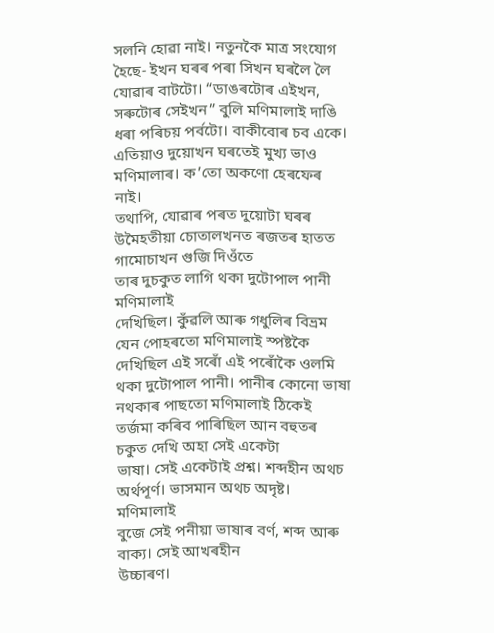সলনি হোৱা নাই। নতুনকৈ মাত্ৰ সংযোগ হৈছে- ইখন ঘৰৰ পৰা সিখন ঘৰলৈ লৈ যোৱাৰ বাটটো। “ডাঙৰটোৰ এইখন, সৰুটোৰ সেইখন” বুলি মণিমালাই দাঙি ধৰা পৰিচয় পৰ্বটো। বাকীবোৰ চব একে। এতিয়াও দুয়োখন ঘৰতেই মুখ্য ভাও মণিমালাৰ। ক’তো অকণো হেৰফেৰ নাই।
তথাপি, যোৱাৰ পৰত দুয়োটা ঘৰৰ উমৈহতীয়া চোতালখনত ৰজতৰ হাতত গামোচাখন গুজি দিওঁতে
তাৰ দুচকুত লাগি থকা দুটোপাল পানী মণিমালাই
দেখিছিল। কুঁৱলি আৰু গধুলিৰ বিভ্ৰম যেন পোহৰতো মণিমালাই স্পষ্টকৈ দেখিছিল এই সৰোঁ এই পৰোঁকৈ ওলমি থকা দুটোপাল পানী। পানীৰ কোনো ভাষা
নথকাৰ পাছতো মণিমালাই ঠিকেই তৰ্জমা কৰিব পাৰিছিল আন বহুতৰ চকুত দেখি অহা সেই একেটা
ভাষা। সেই একেটাই প্ৰশ্ন। শব্দহীন অথচ অৰ্থপূৰ্ণ। ভাসমান অথচ অদৃষ্ট। মণিমালাই
বুজে সেই পনীয়া ভাষাৰ বৰ্ণ, শব্দ আৰু বাক্য। সেই আখৰহীন
উচ্চাৰণ।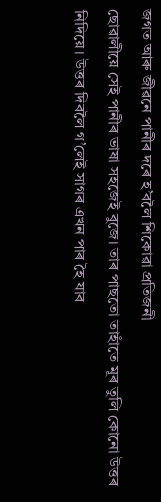জগত আৰু জীৱনে পানীৰ দৰে হ’বলৈ শিকোৱা প্ৰতিজনী
ছোৱালীয়ে সেই পানীৰ ভাষা সহজেই বুজে। তাৰ পাছতো তাহাঁতে মূৰ তুলি কোনো উত্তৰ
নিদিয়ে। উত্তৰ দিবলৈ গ’লেই সাগৰ এখন পাৰ হৈ যাব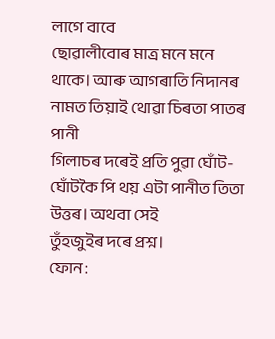লাগে বাবে
ছোৱালীবোৰ মাত্ৰ মনে মনে থাকে। আৰু আগৰাতি নিদানৰ নামত তিয়াই থোৱা চিৰতা পাতৰ পানী
গিলাচৰ দৰেই প্ৰতি পুৱা ঘোঁট-ঘোঁটকৈ পি থয় এটা পানীত তিতা উত্তৰ। অথবা সেই
তুঁহজুইৰ দৰে প্ৰশ্ন।
ফোন :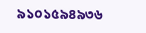৯১০১৫৯৪৯৩৬